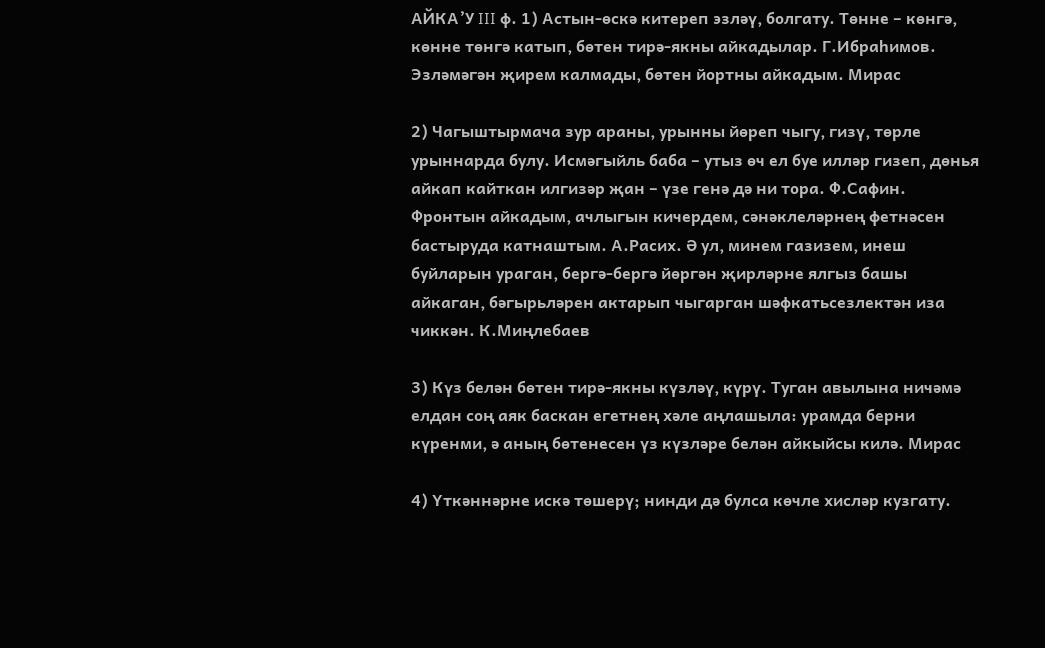АЙКА’У III ф. 1) Астын-өскә китереп эзләү, болгату. Төнне – көнгә, көнне төнгә катып, бөтен тирә-якны айкадылар. Г.Ибраһимов. Эзләмәгән җирем калмады, бөтен йортны айкадым. Мирас

2) Чагыштырмача зур араны, урынны йөреп чыгу, гизү, төрле урыннарда булу. Исмәгыйль баба – утыз өч ел буе илләр гизеп, дөнья айкап кайткан илгизәр җан – үзе генә дә ни тора. Ф.Сафин. Фронтын айкадым, ачлыгын кичердем, сәнәклеләрнең фетнәсен бастыруда катнаштым. А.Расих. Ә ул, минем газизем, инеш буйларын ураган, бергә-бергә йөргән җирләрне ялгыз башы айкаган, бәгырьләрен актарып чыгарган шәфкатьсезлектән иза чиккән. К.Миңлебаев

3) Күз белән бөтен тирә-якны күзләү, күрү. Туган авылына ничәмә елдан соң аяк баскан егетнең хәле аңлашыла: урамда берни күренми, ә аның бөтенесен үз күзләре белән айкыйсы килә. Мирас

4) Үткәннәрне искә төшерү; нинди дә булса көчле хисләр кузгату.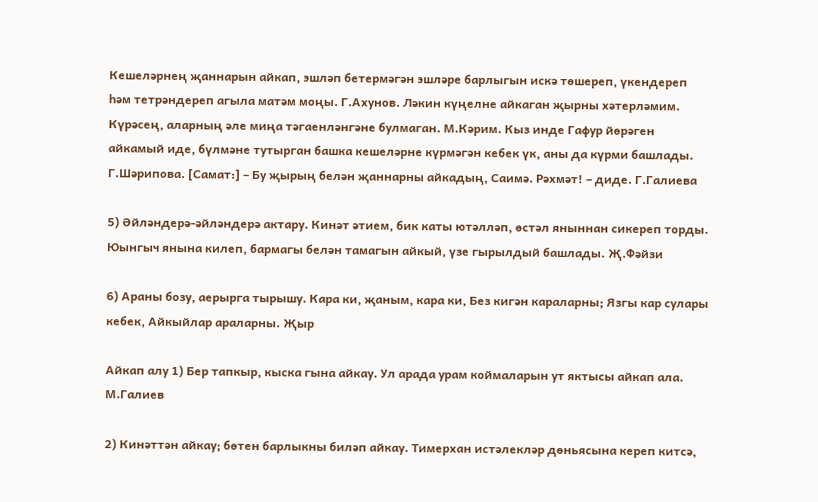Кешеләрнең җаннарын айкап, эшләп бетермәгән эшләре барлыгын искә төшереп, үкендереп һәм тетрәндереп агыла матәм моңы. Г.Ахунов. Ләкин күңелне айкаган җырны хәтерләмим. Күрәсең, аларның әле миңа тәгаенләнгәне булмаган. М.Кәрим. Кыз инде Гафур йөрәген айкамый иде, бүлмәне тутырган башка кешеләрне күрмәгән кебек үк, аны да күрми башлады. Г.Шәрипова. [Самат:] – Бу җырың белән җаннарны айкадың, Саимә. Рәхмәт! – диде. Г.Галиева

5) Әйләндерә-әйләндерә актару. Кинәт әтием, бик каты ютәлләп, өстәл яныннан сикереп торды. Юынгыч янына килеп, бармагы белән тамагын айкый, үзе гырылдый башлады. Җ.Фәйзи

6) Араны бозу, аерырга тырышу. Кара ки, җаным, кара ки, Без кигән караларны; Язгы кар сулары кебек, Айкыйлар араларны. Җыр

Айкап алу 1) Бер тапкыр, кыска гына айкау. Ул арада урам коймаларын ут яктысы айкап ала. М.Галиев

2) Кинәттән айкау; бөтен барлыкны биләп айкау. Тимерхан истәлекләр дөньясына кереп китсә,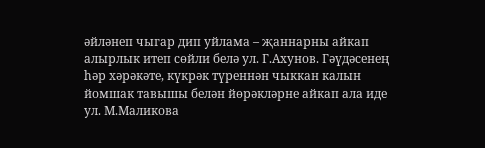әйләнеп чыгар дип уйлама – җаннарны айкап алырлык итеп сөйли белә ул. Г.Ахунов. Гәүдәсенең һәр хәрәкәте, күкрәк түреннән чыккан калын йомшак тавышы белән йөрәкләрне айкап ала иде ул. М.Маликова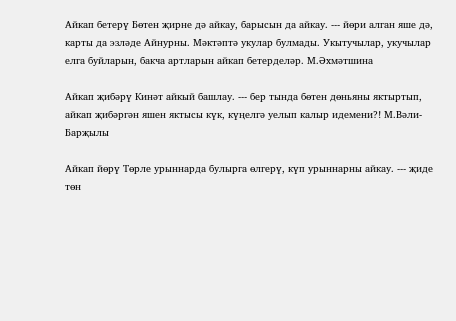Айкап бетерү Бөтен җирне дә айкау, барысын да айкау. --- йөри алган яше дә, карты да эзләде Айнурны. Мәктәптә укулар булмады. Укытучылар, укучылар елга буйларын, бакча артларын айкап бетерделәр. М.Әхмәтшина

Айкап җибәрү Кинәт айкый башлау. --- бер тында бөтен дөньяны яктыртып, айкап җибәргән яшен яктысы күк, күңелгә уелып калыр идемени?! М.Вәли-Барҗылы

Айкап йөрү Төрле урыннарда булырга өлгерү, күп урыннарны айкау. --- җиде төн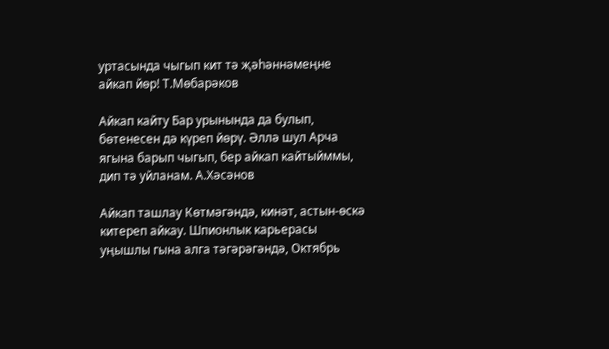уртасында чыгып кит тә җәһәннәмеңне айкап йөр! Т.Мөбарәков

Айкап кайту Бар урынында да булып, бөтенесен дә күреп йөрү. Әллә шул Арча ягына барып чыгып, бер айкап кайтыйммы, дип тә уйланам. А.Хәсәнов

Айкап ташлау Көтмәгәндә, кинәт, астын-өскә китереп айкау. Шпионлык карьерасы уңышлы гына алга тәгәрәгәндә, Октябрь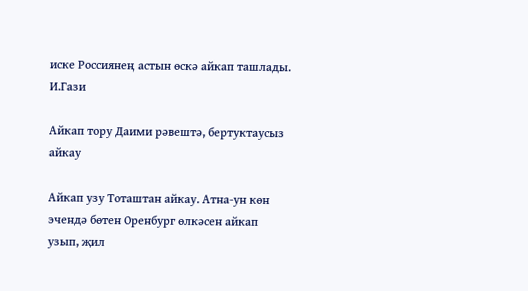иске Россиянең астын өскә айкап ташлады. И.Гази

Айкап тору Даими рәвештә, бертуктаусыз айкау

Айкап узу Тоташтан айкау. Атна-ун көн эчендә бөтен Оренбург өлкәсен айкап узып, җил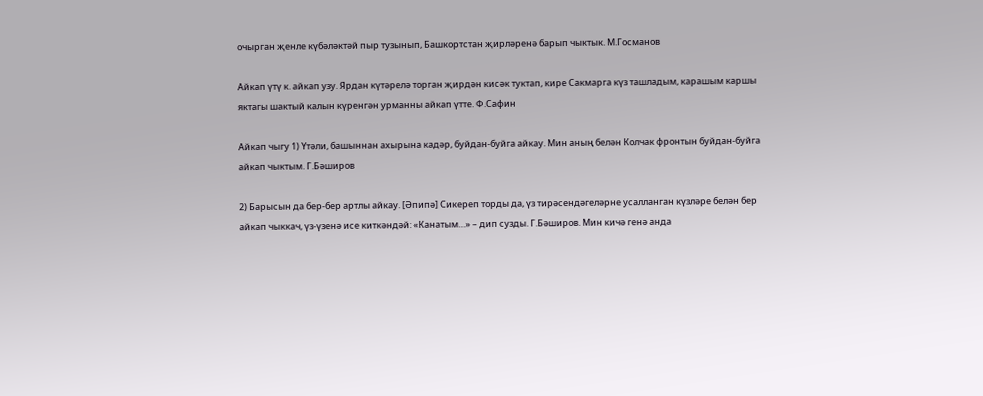очырган җенле күбәләктәй пыр тузынып, Башкортстан җирләренә барып чыктык. М.Госманов

Айкап үтү к. айкап узу. Ярдан күтәрелә торган җирдән кисәк туктап, кире Сакмарга күз ташладым, карашым каршы яктагы шактый калын күренгән урманны айкап үтте. Ф.Сафин

Айкап чыгу 1) Үтәли, башыннан ахырына кадәр, буйдан-буйга айкау. Мин аның белән Колчак фронтын буйдан-буйга айкап чыктым. Г.Бәширов

2) Барысын да бер-бер артлы айкау. [Әпипә] Сикереп торды да, үз тирәсендәгеләрне усалланган күзләре белән бер айкап чыккач, үз-үзенә исе киткәндәй: «Канатым…» – дип сузды. Г.Бәширов. Мин кичә генә анда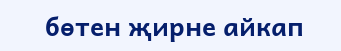бөтен җирне айкап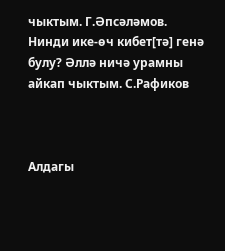чыктым. Г.Әпсәләмов. Нинди ике-өч кибет[тә] генә булу? Әллә ничә урамны айкап чыктым. С.Рафиков



Алдагы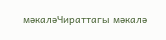мәкаләЧираттагы мәкалә